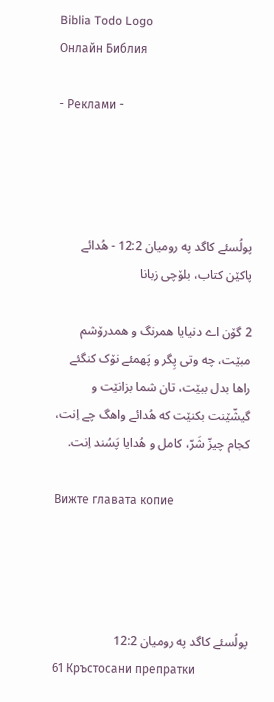Biblia Todo Logo
Онлайн Библия

- Реклами -




پولُسئے کاگد په رومیان 12:2 - هُدائے پاکێن کتاب، بلۆچی زبانا

2 گۆن اے دنیایا همرنگ و همدرۆشم مبێت، چه وتی پِگر و پَهمئے نۆک کنگئے راها بدل ببێت، تان شما بزانێت و گیشّێنت بکنێت که هُدائے واهگ چے اِنت، کجام چیزّ شَرّ، کامل و هُدایا پَسُند اِنت.

Вижте главата копие




پولُسئے کاگد په رومیان 12:2
61 Кръстосани препратки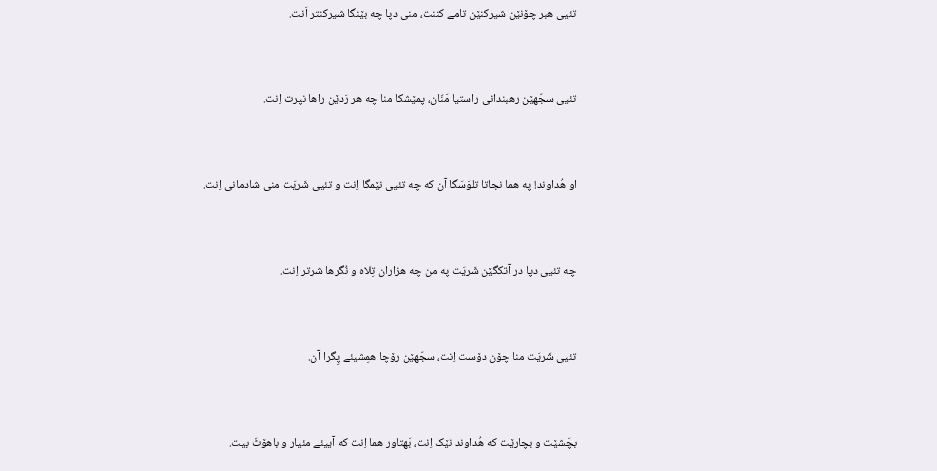تئیی هبر چۆنێن شیرکنێن تامے کننت، منی دپا چه بێنگا شیرکنتر اَنت.


تئیی سجّهێن رهبندانی راستیا مَنّان، پمێشکا منا چه هر رَدێن راها نپرت اِنت.


او هُداوند! په هما نجاتا تلوَسَگا آن که چه تئیی نێمگا اِنت و تئیی شَریَت منی شادمانی اِنت.


چه تئیی دپا در آتکگێن شَریَت په من چه هزاران تِلاه و نُگرها شرتر اِنت.


تئیی شَریَت منا چۆن دۆست اِنت، سجّهێن رۆچا همِشیئے پِگرا آن.


بچَشێت و بچارێت که هُداوند نێک اِنت، بَهتاور هما اِنت که آییئے مئیار و باهۆٹَ بیت.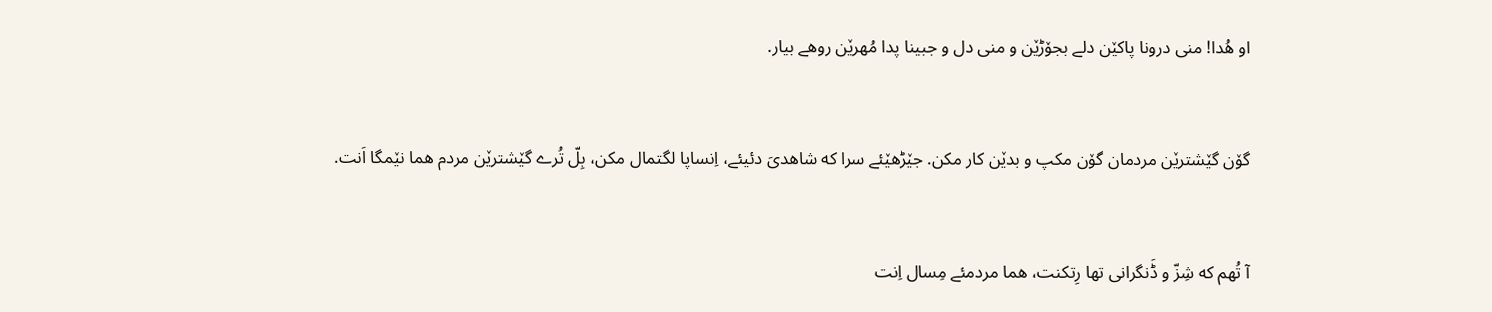او هُدا! منی درونا پاکێن دلے بجۆڑێن و منی دل و جبینا پدا مُهرێن روهے بیار.


گۆن گێشترێن مردمان گۆن مکپ و بدێن کار مکن. جێڑهێئے سرا که شاهدیَ دئیئے، اِنساپا لگتمال مکن، بِلّ تُرے گێشترێن مردم هما نێمگا اَنت.


آ تُهم که شِزّ و ڈَنگرانی تها رِتکنت، هما مردمئے مِسال اِنت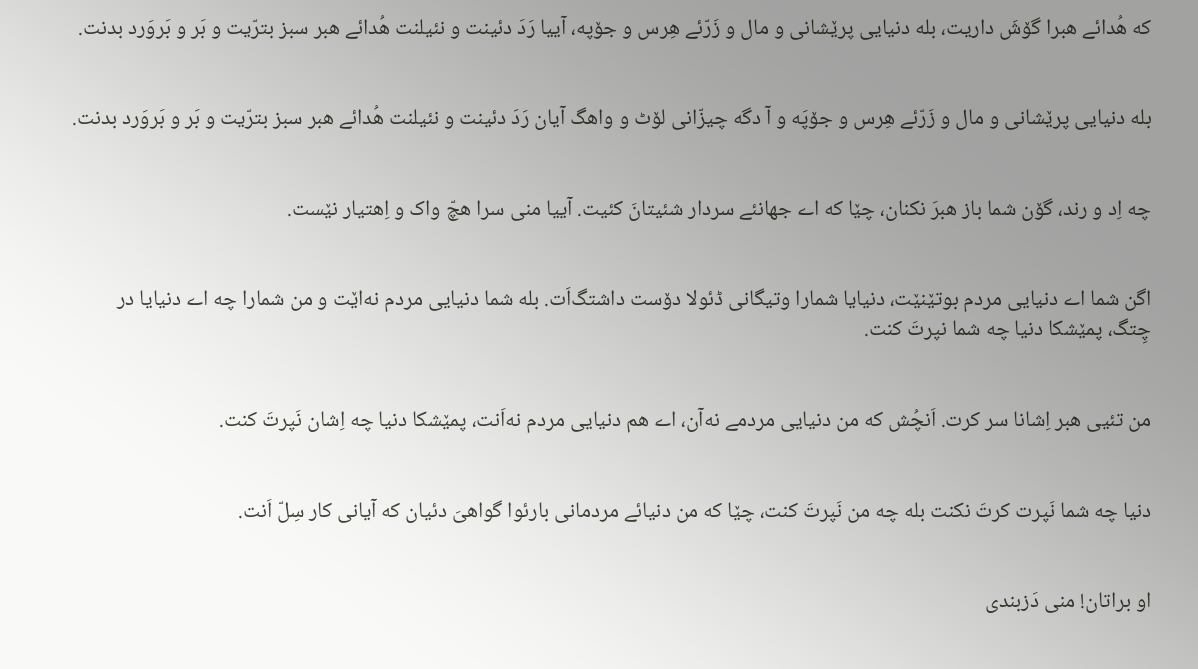که هُدائے هبرا گۆشَ داریت، بله دنیایی پرێشانی و مال و زَرّئے هِرس و جۆپه، آییا رَدَ دئینت و نئیلنت هُدائے هبر سبز بترّیت و بَر و بَروَرد بدنت.


بله دنیایی پرێشانی و مال و زَرّئے هِرس و جۆپَه و آ دگه چیزّانی لۆٹ و واهگ آیان رَدَ دئینت و نئیلنت هُدائے هبر سبز بترّیت و بَر و بَروَرد بدنت.


چه اِد و رند، گۆن شما باز هبرَ نکنان، چێا که اے جهانئے سردار شئیتانَ کئیت. آییا منی سرا هچّ واک و اِهتیار نێست.


اگن شما اے دنیایی مردم بوتێنێت، دنیایا شمارا وتیگانی ڈئولا دۆست داشتگ‌اَت. بله شما دنیایی مردم نه‌اێت و من شمارا چه اے دنیایا در چِتگ، پمێشکا دنیا چه شما نپرتَ کنت.


من تئیی هبر اِشانا سر کرت. اَنچُش که من دنیایی مردمے نه‌آن، اے هم دنیایی مردم نه‌اَنت، پمێشکا دنیا چه اِشان نَپرتَ کنت.


دنیا چه شما نَپرت کرتَ نکنت بله چه من نَپرتَ کنت، چێا که من دنیائے مردمانی بارئوا گواهیَ دئیان که آیانی کار سِلّ اَنت.


او براتان! منی دَزبندی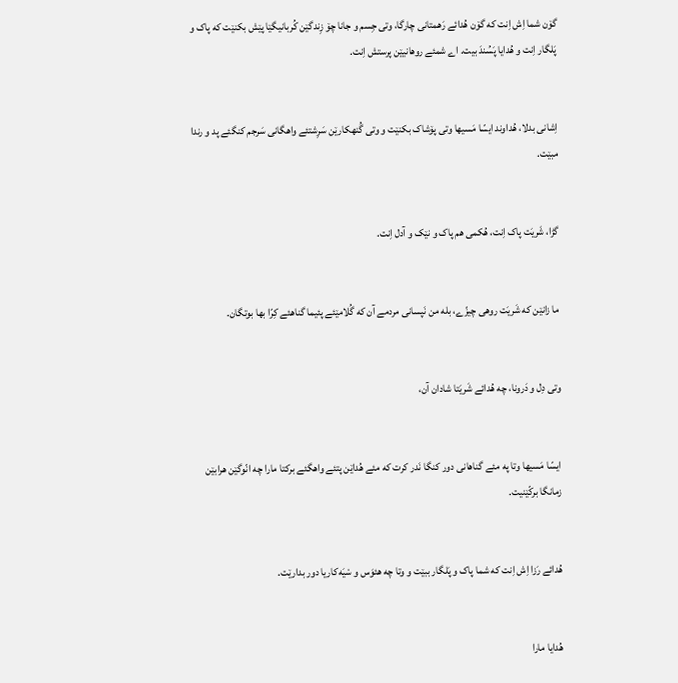گۆن شما اِش اِنت که گۆن هُدائے رَهمتانی چارگا، وتی جِسم و جانا چۆ زِندگێن کُربانیگێا پێش بکنێت که پاک و پَلگار اِنت و هُدایا پَسُندَ بیت. اے شمئے روهانیێن پرستش اِنت.


اِشانی بدلا، هُداوند ایسّا مَسیها وتی پۆشاک بکنێت و وتی گُنهکارێن سَرِشتئے واهگانی سَرجم کنگئے پد و رندا مبێت.


گڑا، شَریَت پاک اِنت، هُکمی هم پاک و نێک و آدل اِنت.


ما زانێن که شَریَت روهی چیزّے، بله من نَپسانی مردمے آن که گُلامێئے پئیما گناهئے کِرّا بها بوتگان.


وتی دِل و دَرونا، چه هُدائے شَریَتا شادان آن،


ایسّا مَسیها وتا په مئے گناهانی دور کنگا نَدر کرت که مئے هُداێن پتئے واهگئے برکتا مارا چه انّوگێن هرابێن زمانگا برکّێنیت.


هُدائے رَزا اِش اِنت که شما پاک و پَلگار ببێت و وتا چه هئوَس و سْیَه‌کاریا دور بدارێت.


هُدایا مارا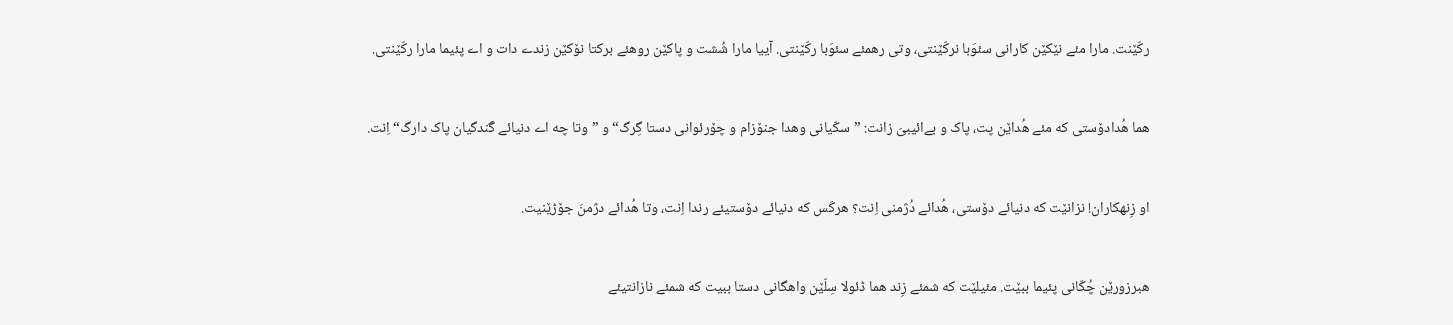رکّێنت. مارا مئے نێکێن کارانی سئوَبا نرکّێنتی، وتی رهمئے سئوَبا رکّێنتی. آییا مارا شُشت و پاکێن روهئے برکتا نۆکێن زندے دات و اے پئیما مارا رکّێنتی.


هما هُدادۆستی که مئے هُداێن پت، پاک و بےائیبیَ زانت: ”سکّیانی وهدا جنۆزام و چۆرئوانی دستا گِرگ“ و ”وتا چه اے دنیائے گَندگیان پاک دارگ“ اِنت.


او زِنهکاران! نزانێت که دنیائے دۆستی، هُدائے دُژمنی اِنت؟ هرکَس که دنیائے دۆستیئے رندا اِنت، وتا هُدائے دژمنَ جۆڑێنیت.


هبرزورێن چُکّانی پئیما ببێت. مئیلێت که شمئے زِند هما ڈئولا سِلّێن واهگانی دستا ببیت که شمئے نازانتیئے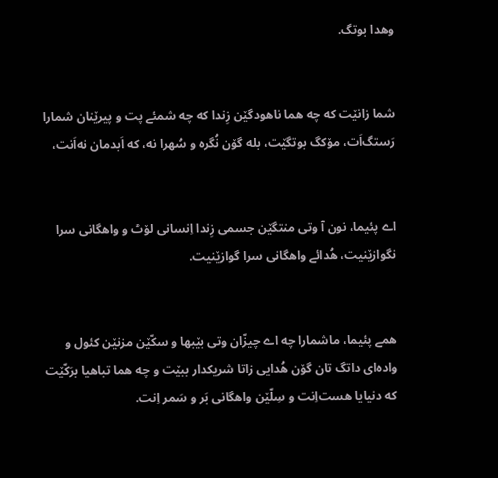وهدا بوتگ.


شما زانێت که چه هما ناهودگێن زِندا که چه شمئے پت و پیرێنان شمارا رَستگ‌اَت، مۆکگ بوتگێت، بله گۆن نُگره و سُهرا نه، که اَبدمان نه‌اَنت،


اے پئیما، نون آ وتی منتگێن جسمی زِندا اِنسانی لۆٹ و واهگانی سرا نگوازێنیت، هُدائے واهگانی سرا گوازێنیت.


همے پئیما، ماشمارا چه اے چیزّان وتی بێبها و سکّێن مزنێن کئول و واده‌ای داتگ تان گۆن هُدایی زاتا شریکدار ببێت و چه هما تباهیا برَکّێت که دنیایا هست‌اِنت و سِلّێن واهگانی بَر و سَمر اِنت.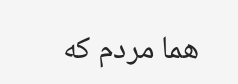هما مردم که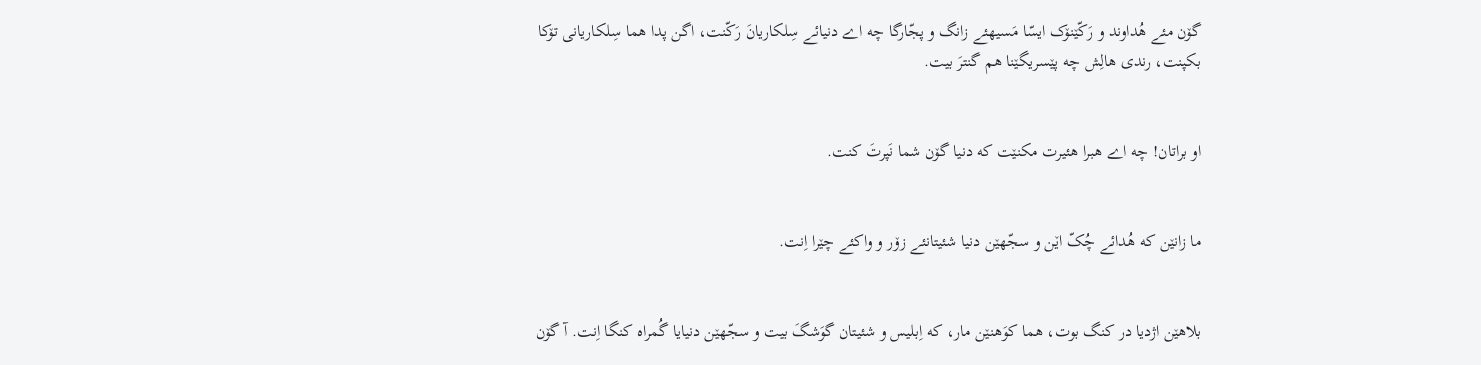گۆن مئے هُداوند و رَکّێنۆک ایسّا مَسیهئے زانگ و پجّارگا چه اے دنیائے سِلکاریانَ رَکّنت، اگن پدا هما سِلکاریانی تۆکا بکپنت، رندی هالِش چه پێسریگێنا هم گنترَ بیت.


او براتان! چه اے هبرا هئیرت مکنێت که دنیا گۆن شما نَپرتَ کنت.


ما زانێن که هُدائے چُکّ اێن و سجّهێن دنیا شئیتانئے زۆر و واکئے چێرا اِنت.


بلاهێن اژدیا در کنگ بوت، هما کوَهنێن مار، که اِبلیس و شئیتان گوَشگَ بیت و سجّهێن دنیایا گُمراه کنگا اِنت. آ گۆن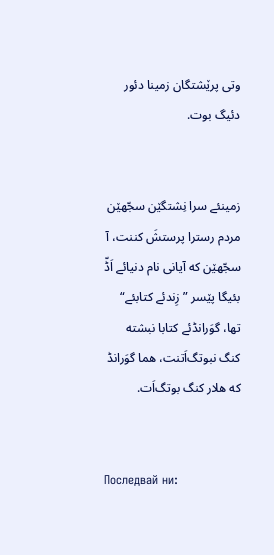وتی پرێشتگان زمینا دئور دئیگ بوت.


زمینئے سرا نِشتگێن سجّهێن مردم رسترا پرستشَ کننت، آ سجّهێن که آیانی نام دنیائے اَڈّ بئیگا پێسر ”زِندئے کتابئے“ تها، گوَرانڈئے کتابا نبشته کنگ نبوتگ‌اَتنت، هما گوَرانڈ که هلار کنگ بوتگ‌اَت.


Последвай ни: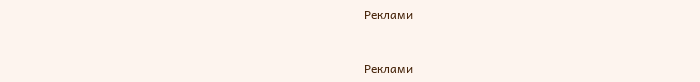Реклами


Реклами